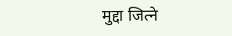मुद्दा जित्ने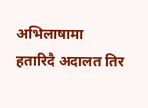अभिलाषामा
हतारिदै अदालत तिर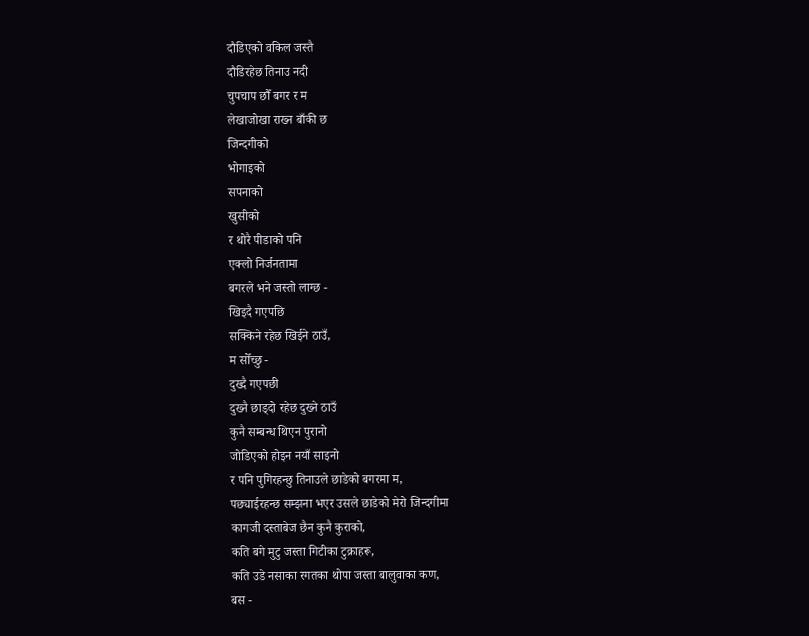दौडिएको वकिल जस्तै
दौडिरहेछ तिनाउ नदी
चुपचाप छौँ बगर र म
लेखाजोखा राख्न बाँकी छ
जिन्दगीको
भोगाइको
सपनाको
खुसीको
र थोरै पीडाको पनि
एक्लो निर्जनतामा
बगरले भने जस्तो लाग्छ -
खिइदै गएपछि
सक्किने रहेछ खिईने ठाउँ,
म सोँच्छु -
दुख्दै गएपछी
दुख्नै छाड्दो रहेछ दुख्ने ठाउँ
कुनै सम्बन्ध थिएन पुरानो
जोडिएको होइन नयाँ साइनो
र पनि पुगिरहन्छु तिनाउले छाडेको बगरमा म,
पछ्याईरहन्छ सम्झना भएर उसले छाडेको मेरो जिन्दगीमा
कागजी दस्ताबेज छैन कुनै कुराको,
कति बगे मुटु जस्ता गिटीका टुक्राहरू,
कति उडे नसाका रगतका थोपा जस्ता बालुवाका कण,
बस -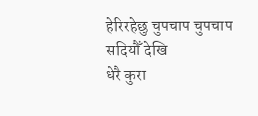हेरिरहेछु चुपचाप चुपचाप
सदियौँ देखि
धेरै कुरा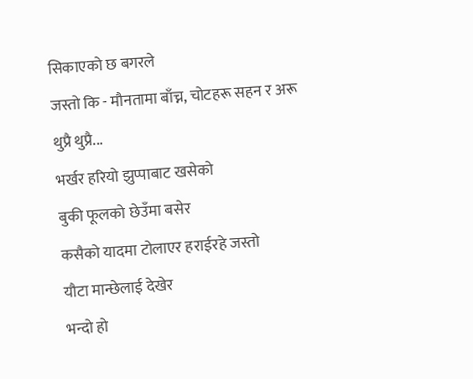सिकाएको छ बगरले
जस्तो कि - मौनतामा बाँच्न, चोटहरू सहन र अरू थुप्रै थुप्रै...
भर्खर हरियो झुप्पाबाट खसेको
बुकी फूलको छेउँमा बसेर
कसैको यादमा टोलाएर हराईरहे जस्तो
यौटा मान्छेलाई देखेर
भन्दो हो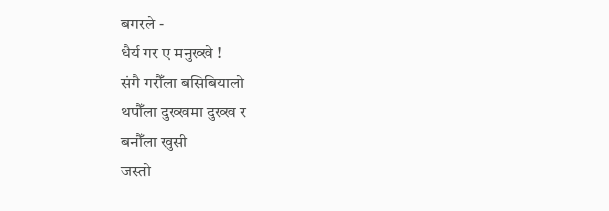बगरले -
धैर्य गर ए मनुख्खे !
संगै गरौँला बसिबियालो
थपौँला दुख्खमा दुख्ख र
बनौँला खुसी
जस्तो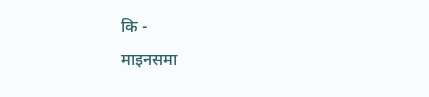कि -
माइनसमा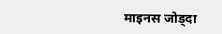माइनस जोड्दा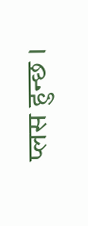प्लस हुन्छ ।